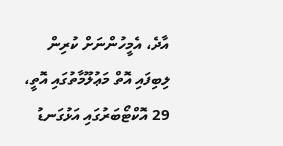އާދެ، އެމީހުންނަށް ކުރިން ލިބިފައި އޮތް މަޢުލޫމާތުގައި އޮތީ، 29 އޮކްޓޯބަރުގައި އަޅުގަނޑު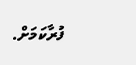ފުރާކަމަށް.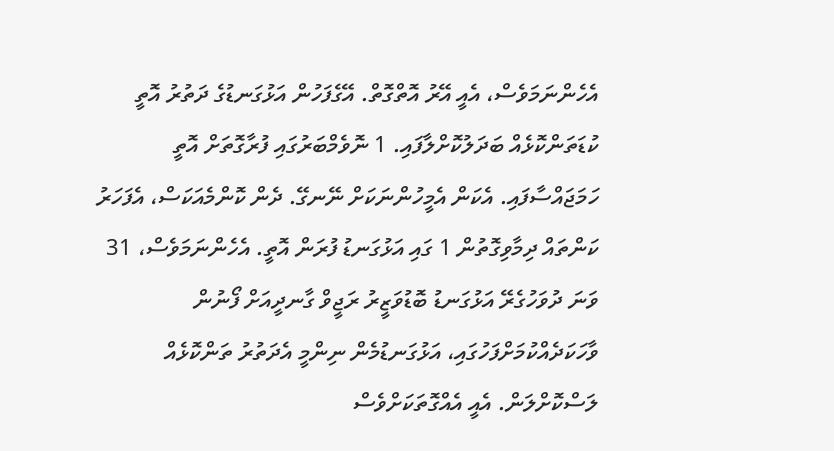އެހެންނަމަވެސް، އެއީ އޭރު އޮތްގޮތް. އޭގެފަހުން އަޅުގަނޑުގެ ދަތުރު އޮތީ ކުޑަތަންކޮޅެއް ބަދަލުކޮށްލާފައި. 1 ނޮވެމްބަރުގައި ފުރާގޮތަށް އޮތީ ހަމަޖައްސާފައި. އެކަން އެމީހުންނަކަށް ނޭނގޭ. ދެން ކޮންމެއަކަސް، އެފަހަރު ކަންތައް ދިމާވިގޮތުން 1 ގައި އަޅުގަނޑު ފުރަން އޮތީ. އެހެންނަމަވެސް، 31 ވަނަ ދުވަހުގެރޭ އަޅުގަނޑު ބޮޑުވަޒީރު ރަޖީވް ގާނދީއަށް ފޯނުން ވާހަކަދެއްކުމަށްފަހުގައި، އަޅުގަނޑުމެން ނިންމީ އެދަތުރު ތަންކޮޅެއް ލަސްކޮށްލަން. އެއީ އެއްގޮތަކަށްވެސް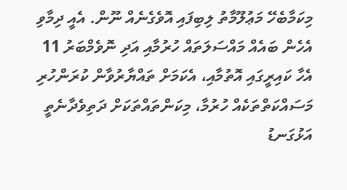މިކަމާބެހޭ މަޢުލޫމާތު ލިބިފައި އޮވެގެނެއް ނޫން. އެއީ ދިމާވި އެހެން ބައެއް މައްސަލަތައް ހުރުމާއި އަދި ނޮވެމްބަރު 11 އެހާ ކައިރީގައި އޮތުމާއި، އެކަމަށް ތައްޔާރުވާން ކުރަންހުރި މަސައްކަތްތަކެއް ހުރުމާ، މިކަންތައްތަކަށް ދަތިވެދާނެތީ އަޅުގަނޑު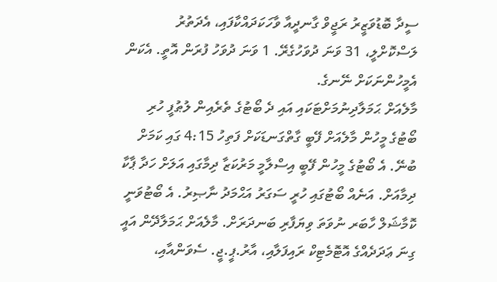ސީދާ ބޮޑުވަޒީރު ރަޖީވް ގާނދީއާ ވާހަކަދައްކާފައި، އެދަތުރު ލަސްކޮށްލީ، 31 ވަނަ ދުވަހުގެރޭ. 1 ވަނަ ދުވަހު ފުރަން އޮތީ. އެކަން އެމީހުންނަކަށް ނޭނގެ.
މާލެއަށް ޙަމަލާދިނުމަށްޓަކައި އައި ދެ ބޯޓުގެ ތެރެއިން ލުޠުފީ ހުރި ބޯޓުގެ މީހުން މާލެއަށް ފޭބީ ގާތްގަނޑަކަށް ފަތިހު 4:15 ގައި ކަމަށް ބުނޭ. އެ ބޯޓުގެ މީހުން ފޭބީ އިސްލާމީ މަރުކަޒާ ދިމާގައި އަލަށް ހަދާ ޕާކާ ދިމާއަށް. އަނެއް ބޯޓުގައި ހުރީ ސަގަރު އަޙްމަދު ނާޞިރު. އެ ބޯޓުވަނީ ކޮމާޝަލް ހާބަރ ނުވަތަ ވިޔަފާރި ބަނދަރަށް. މާލެއަށް ޙަމަލާދޭން އައީ ގިނަ ޢަދަދެއްގެ އޮޓޮމެޓިކް ރައިފަލާއި، އާރު.ޕީ.ޖީ. ސެވަންއާއި،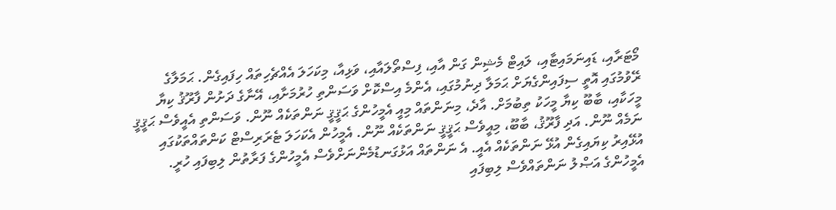މޯޓަރާއި، ޑައިނަމައިޓާއި، ލައިޓް މެޝިން ގަން އާއި، ފިސްތޯލައާއި، ވަޅިއާ، މިކަހަލަ އެއްޗެހިތައް ހިފައިގެން. ޙަމަލާގެ ރޭވުމުގައި އޮތީ ސިފައިންގެޔަށް ޙަމަލާ ދިނުމުގައި، އެންމެ އިސްކޮށް ވަސަންތި ހުރުމަށާއި، އޭނާގެ ދަށުން ފާރޫޤު ކިޔާ މީހަކާއި، ބާބޫ ކިޔާ މީހަކު ތިބުމަށް. އާދެ، މިނަންތައް މިއީ އެމީހުންގެ ޙަޤީޤީ ނަންތަކެއް ނޫން. ވަސަންތި އެއީވެސް ޙަޤީޤީ ނަމެއް ނޫން. އަދި ފާރޫޤު، ބާބޫ، މިއީވެސް ޙަޤީޤީ ނަންތަކެއް ނޫން. އެމީހުން އެކަހަލަ ޓެރަރިސްޓް ކަންތައްތަކުގައި އުޅޭއިރު ކިޔައިގެން އުޅޭ ނަންތަކެއް އެއީ. އެ ނަންތައް އަޅުގަނޑުމެންނަށްވެސް އެމީހުންގެ ފަރާތުން ލިބިފައި ހުރީ. އެމީހުންގެ އަޞްލު ނަންތައްވެސް ލިބިފައި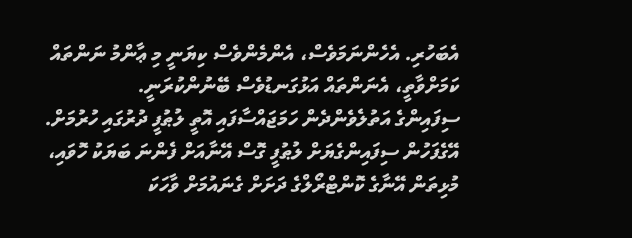އެބަހުރި. އެހެންނަމަވެސް، އެންމެންވެސް ކިޔަނީ މި ޢާންމު ނަންތައް ކަމަށްވާތީ، އެނަންތައް އަޅުގަނޑުވެސް ބޭނުންކުރަނީ.
ސިފައިންގެ އަތުލެވެންދެން ހަމަޖައްސާފައި އޮތީ ލުޠުފީ ދުރުގައި ހުރުމަށް. އޭގެފަހުން ސިފައިންގެޔަށް ލުޠުފީ ގޮސް އޭނާއަށް ފެންނަ ބަޔަކު ހޮވައި، މުޅިތަން އޭނާގެ ކޮންޓްރޯލްގެ ދަށަށް ގެނައުމަށް ވާހަކަ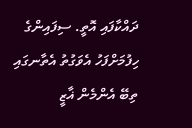ދައްކާފައި އޮތީ. ސިފައިންގެ ހިފުމަށްފަހު އެވަގުތު އެތާނގައި ތިބޭ އެންމެން ޣާޒީ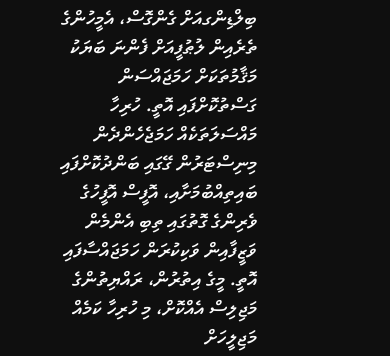ބިލްޑިންގއަށް ގެންގޮސް، އެމީހުންގެ ތެރެއިން ލުޠުފީއަށް ފެންނަ ބަޔަކު މަޤާމުތަކަށް ހަމަޖައްސަން ގަސްތުކޮށްފައި އޮތީ. ހުރިހާ މައްސަލަތަކެއް ހަމަޖެހެންދެން މިނިސްޓަރުން ގޭގައި ބަންދުކޮށްފައި ބައިތިއްބުމަށާއި، އޮފީސް އޮފީހުގެ ވެރިންގެ ގޮތުގައި ތިބި އެންމެން ވަޒީފާއިން ވަކިކުރަން ހަމަޖައްސާފައި އޮތީ. މީގެ އިތުރުން، ރައްޔިތުންގެ މަޖިލިސް އެއްކޮށް، މި ހުރިހާ ކަމެއް މަޖިލީހަށް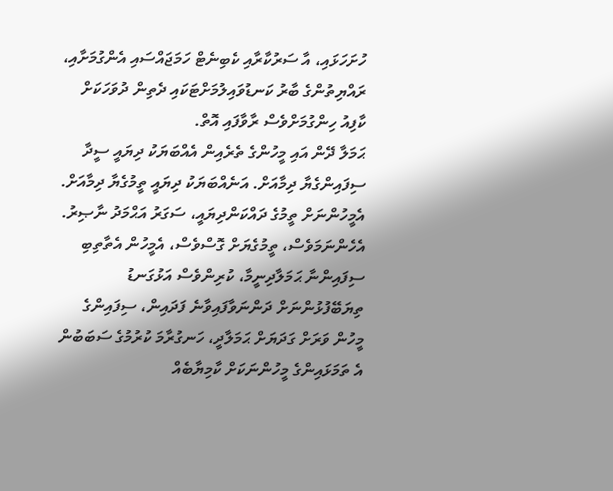ހުށަހަޅައި، އާ ސަރުކާރާއި ކެބިނެޓް ހަމަޖައްސައި އެންގުމަށާއި، ރައްޔިތުންގެ ބާރު ކަނޑުވައިލުމަށްޓަކައި ދެތިން ދުވަހަކަށް ކާފިއު ހިންގުމަށްވެސް ރާވާފައި އޮތް.
ޙަމަލާ ދޭން އައި މީހުންގެ ތެރެއިން އެއްބަޔަކު ދިޔައީ ސީދާ ސިފައިންގެޔާ ދިމާއަށް. އަނެއްބަޔަކު ދިޔައީ ތީމުގެޔާ ދިމާއަށް. އެމީހުންނަށް ތީމުގެ ދައްކަންދިޔައީ، ސަގަރު އަޙްމަދު ނާޞިރު. އެހެންނަމަވެސް، ތީމުގެޔަށް ގޮސްވެސް، އެމީހުން އެތާތިބި ސިފައިންނާ ޙަމަލާދިނީމާ، ކުރިންވެސް އަޅުގަނޑު ތިޔަބޭފުޅުންނަށް ދަންނަވާފައިވާނެ ފަދައިން، ސިފައިންގެ މީހުން ވަރަށް ގަދަޔަށް ޙަމަލާދީ، ހަނގުރާމަ ކުރުމުގެ ސަބަބުން އެ ތަމަޅައިންގެ މީހުންނަކަށް ކާމިޔާބެއް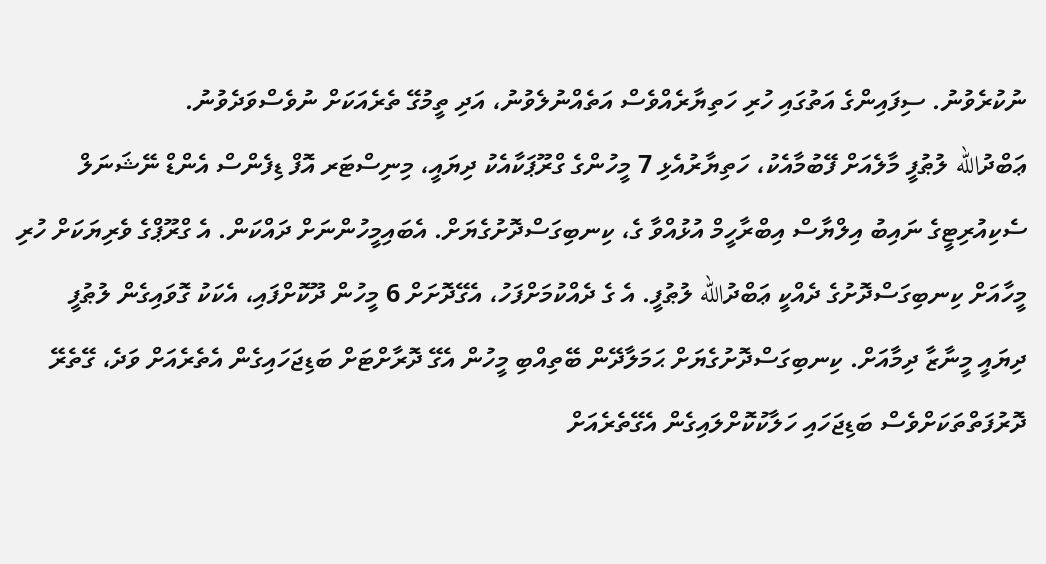ނުކުރެވުނު. ސިފައިންގެ އަތުގައި ހުރި ހަތިޔާރެއްވެސް އަތެއްނުލެވުނު، އަދި ތީމުގޭ ތެރެއަކަށް ނުވެސްވަދެވުނު.
ޢަބްދުالله ލުޠުފީ މާލެއަށް ފޭބުމާއެކު، ހަތިޔާރުއެޅި 7 މީހުންގެ ގްރޫޕަކާއެކު ދިޔައީ، މިނިސްޓަރ އޮފް ޑިފެންސް އެންޑް ނޭޝަނަލް ސެކިއުރިޓީގެ ނައިބު އިލްޔާސް އިބްރާހީމް އުޅުއްވާ ގެ، ކިނބިގަސްދޮށުގެޔަށް. އެބައިމީހުންނަށް ދައްކަން. އެ ގްރޫޕްގެ ވެރިޔަކަށް ހުރި މީހާއަށް ކިނބިގަސްދޮށުގެ ދެއްކީ ޢަބްދުالله ލުޠުފީ. އެ ގެ ދެއްކުމަށްފަހު، އެގޭދޮށަށް 6 މީހުން ދޫކޮށްފައި، އެކަކު ގޮވައިގެން ލުޠުފީ ދިޔައީ މީނާޒާ ދިމާއަށް. ކިނބިގަސްދޮށުގެޔަށް ޙަމަލާދޭން ބޭތިއްބި މީހުން އެގޭ ދޮރާށްޓަށް ބަޑިޖަހައިގެން އެތެރެއަށް ވަދެ، ގޭތެރޭ ދޮރުފަތްތަކަށްވެސް ބަޑިޖަހައި ހަލާކުކޮށްލައިގެން އެގޭތެރެއަށް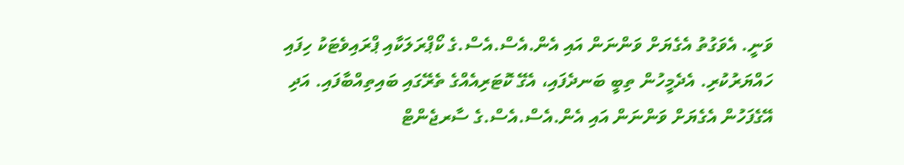ވަނީ. އެވަގުތު އެގެޔަށް ވަންނަން އައި އެން.އެސް.އެސް.ގެ ކޯޕްރަލަކާއި ޕްރައިވެޓަކު ހިފައި ހައްޔަރުކުރި. އެދެމީހުން ތިބީ ބަނދެފައި، އެގޭ ކޮޓަރިއެއްގެ ތެރޭގައި ބައިތިއްބާފައި. އަދި އޭގެފަހުން އެގެޔަށް ވަންނަން އައި އެން.އެސް.އެސް.ގެ ސާރޖެންޓް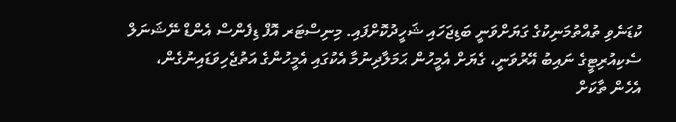ކުޑަނެވި ތުއްތުމަނިކުގެ ގަޔަށްވަނީ ބަޑިޖަހައި ޝަހީދުކޮށްފައި. މިނިސްޓަރ އޮފް ޑިފެންސް އެންޑް ނޭޝަނަލް ސެކިއުރިޓީގެ ނައިބު އޭރުވަނީ، ގެޔަށް އެމީހުން ޙަމަލާދިނުމާ އެކުގައި އެމީހުންގެ އަތުޖެހިވަޑައިނުގެން، އެހެން ތާކަށް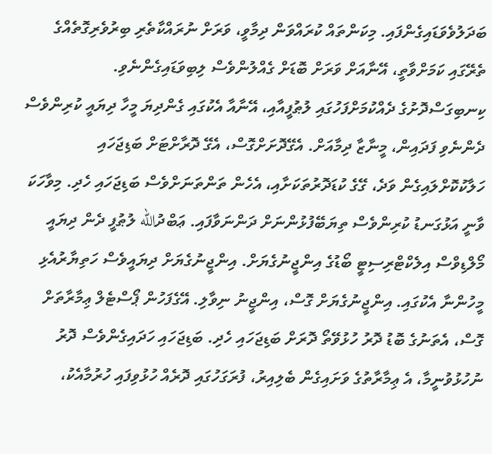ބަދަލުވެވަޑައިގެންފައި. މިކަންތައް ކުރައްވަން ދިމާވީ، ވަރަށް ނުރައްކާތެރި ބިރުވެރިގޮތެއްގެ ތެރޭގައި ކަމަށްވާތީ، އޭނާއަށް ވަރަށް ބޮޑަށް ގެއްލުންވެސް ލިބިވަޑައިގެންނެވި.
ކިނބިގަސްދޮށުގެ ދެއްކުމަށްފަހުގައި ލުޠުފީއާއި، އޭނާއާ އެކުގައި ގެންދިޔަ މީހާ ދިޔައީ ކުރިންވެސް ދެންނެވި ފަދައިން، މީނާޒާ ދިމާއަށް. އެގޭދޮށަށްގޮސް، އެގޭ ދޮރާށްޓަށް ބަޑިޖަހައި ހަލާކުކޮށްލައިގެން ވަދެ، ގޭގެ ކުޑަދޮރުތަކަށާއި، އެހެން ތަންތަނަށްވެސް ބަޑިޖަހައި ހެދި. މިވާހަކަ ވާނީ އަޅުގަނޑު ކުރިންވެސް ތިޔަބޭފުޅުންނަށް ދަންނަވާފައި. ޢަބްދުالله ލުޠުފީ ދެން ދިޔައީ މޯލްޑިވްސް އިލެކްޓްރިސިޓީ ބޯޑުގެ އިންޖީނުގެޔަށް. އިންޖީނުގެޔަށް ދިޔައީވެސް ހަތިޔާރުއެޅި މީހުންނާ އެކުގައި. އިންޖީނުގެޔަށް ގޮސް، އިންޖީނު ނިވާލި. އޭގެފަހުން ޕޯސްޓެލް ޢިމާރާތަށް ގޮސް، އެތަނުގެ ބޮޑު ދޮރު ހުޅުވޭތޯ ދޮރަށް ބަޑިޖަހައި ހެދި. ބަޑިޖަހައި ހަދައިގެންވެސް ދޮރު ނުހުޅުވުނީމާ، އެ ޢިމާރާތުގެ ވަށައިގެން ބެލިއިރު، ފުރަގަހުގައި ދޮރެއް ހުޅުވިފައި ހުރުމާއެކު،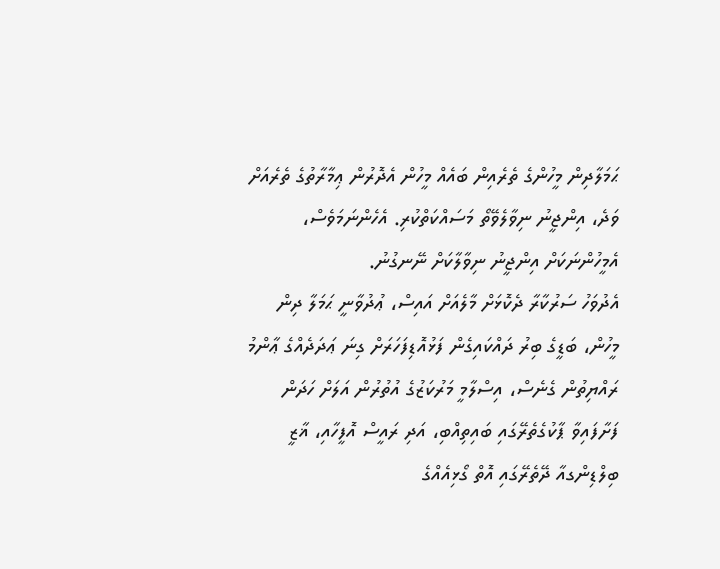ޙަމަލާދިން މީހުންގެ ތެރެއިން ބައެއް މީހުން އެދޮރުން ޢިމާރާތުގެ ތެރެއަށް ވަދެ، އިންޖީނު ނިވާލެވޭތޯ މަސައްކަތްކުރި. އެހެންނަމަވެސް، އެމީހުންނަކަށް އިންޖީނު ނިވާލާކަށް ނޭނގުނު.
އެދުވަހު ސަރުކާރާ ދެކޮޅަށް މާލެއަށް އައިސް، ޢުދުވާނީ ޙަމަލާ ދިން މީހުން، ބަޑީގެ ބިރު ދައްކައިގެން ފަޅުއޮޑިފަހަރަށް ގިނަ ޢަދަދެއްގެ ޢާންމު ރައްޔިތުން ގެނެސް، އިސްލާމީ މަރުކަޒުގެ އުތުރުން އަލަށް ހަދަން ފަށާފައިވާ ޕާކުގެތެރޭގައި ބައިތިއްބި، އަދި ރައީސް އޮފީހާއި، ޣާޒީ ބިލްޑިންގއާ ދޭތެރޭގައި އޮތް ގޯޅިއެއްގެ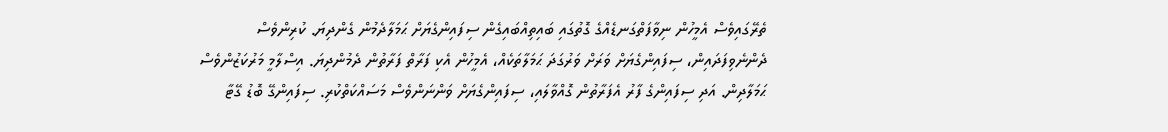ތެރޭގައިވެސް އެމީހުން ނިވާފަތްގަނޑެއްގެ ގޮތުގައި ބައިތިއްބައިގެން ސިފައިންގެޔަށް ޙަމަލާދެމުން ގެންދިޔަ. ކުރިންވެސް ދެންނެވިފަދައިން، ސިފައިންގެޔަށް ވަރަށް ވަރުގަދަ ޙަމަލާތަކެއް، އެމީހުން އެކި ފަރާތް ފަރާތުން ދެމުންދިޔަ. އިސްލާމީ މަރުކަޒުންވެސް ޙަމަލާދިން. އަދި ސިފައިންގެ ފާރު އެފަރާތުން ގޮއްވާލައި، ސިފައިންގެޔަށް ވަންނަންވެސް މަސައްކަތްކުރި. ސިފައިންގޭ ބޮޑު ގޭޓާ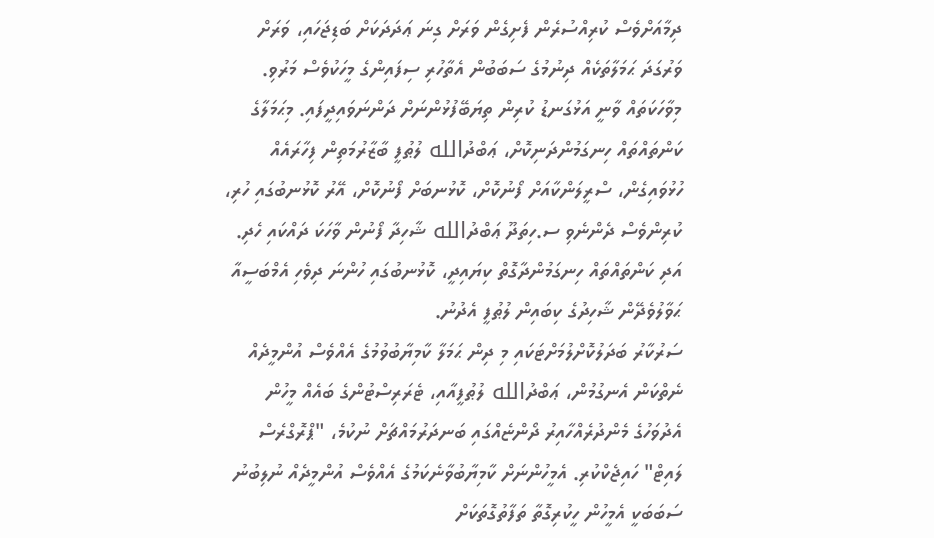ދިމާއަށްވެސް ކުރިއްސުރެން ފެށިގެން ވަރަށް ގިނަ ޢަދަދަކަށް ބަޑިޖަހައި، ވަރަށް ވަރުގަދަ ޙަމަލާތަކެއް ދިނުމުގެ ސަބަބުން އެތާހުރި ސިފައިންގެ މީހަކުވެސް މަރުވި. މިވާހަކަތައް ވާނީ އަޅުގަނޑު ކުރިން ތިޔަބޭފުޅުންނަށް ދަންނަވައިދީފައި. މިޙަމަލާގެ ކަންތައްތައް ހިނގަމުންދަނިކޮށް، ޢަބްދުالله ލުޠުފީ ބާޒާރުމަތިން ފިހާރައެއް ހުޅުވައިގެން، ސްރީލަންކާއަށް ފޯނުކޮށް، ކޮޅުނބަށް ފޯނުކޮށް، އޭރު ކޮޅުނބުގައި ހުރި، ކުރިންވެސް ދެންނެވި ސ.ހިތަދޫ ޢަބްދުالله ޝާހިދާ ފޯނުން ވާހަކަ ދައްކައި ހެދި. އަދި ކަންތައްތައް ހިނގަމުންދާގޮތް ކިޔައިދީ، ކޮޅުނބުގައި ހުންނަ ދިވެހި އެމްބަސީއާ ޙަވާލުވެދޭން ޝާހިދުގެ ކިބައިން ލުޠުފީ އެދުނު.
ސަރުކާރު ބަދަލުކޮށްލުމަށްޓަކައި މި ދިން ޙަމަލާ ކާމިޔާބުވުމުގެ އެއްވެސް އުންމީދެއް ނެތްކަން އެނގުމުން، ޢަބްދުالله ލުޠުފީއާއި، ޓެރަރިސްޓުންގެ ބައެއް މީހުން އެދުވަހުގެ މެންދުރެއްހާއިރު ދޯންޏެއްގައި ބަނދަރުމައްޗަށް ނުކުމެ، "ޕްރޮގްރެސް ލައިޓް" ހައިޖެކްކުރި. އެމީހުންނަށް ކާމިޔާބުވާނެކަމުގެ އެއްވެސް އުންމީދެއް ނުލިބުނު ސަބަބަކީ އެމީހުން ހީކުރިގޮތާ ތަފާތުގޮތަކަށް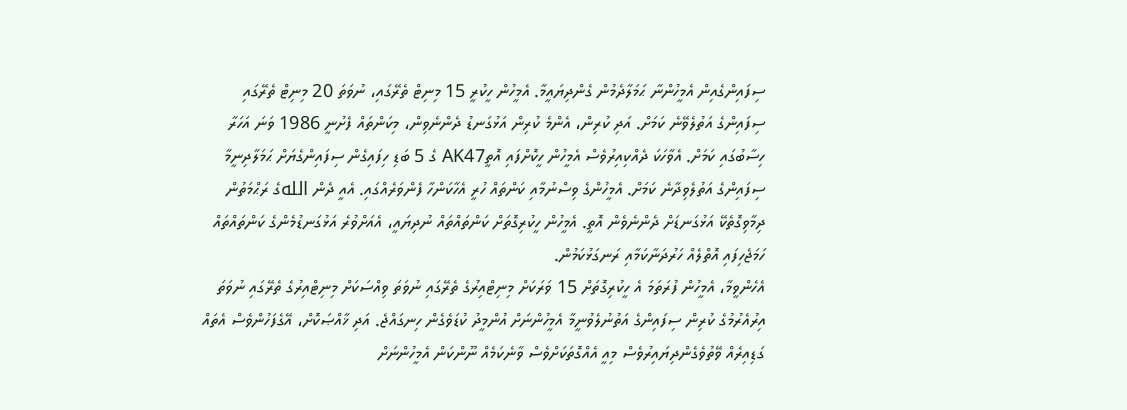ސިފައިންގެއިން އެމީހުންނާ ޙަމަލާދެމުން ގެންދިޔައީމާ. އެމީހުން ހީކުރީ 15 މިނިޓް ތެރޭގައި، ނުވަތަ 20 މިނިޓް ތެރޭގައި ސިފައިންގެ އަތުލެވޭނެ ކަމަށް. އަދި ކުރިން، އެންމެ ކުރިން އަޅުގަނޑު ދެންނެވިން، މިކަންތައް ފެށުނީ 1986 ވަނަ އަހަރާ ހިސާބުގައި ކަމަށް. އެވާހަކަ ދެއްކިއިރުވެސް އެމީހުން ހީކޮށްފައި އޮތީAK47 ގެ 5 ބަޑި ހިފައިގެން ސިފައިންގެޔަށް ޙަމަލާދިނީމާ ސިފައިންގެ އަތުލެވިދާނެ ކަމަށް. އެމީހުންގެ ވިސްނުމާއި ކަންތައް ހުރީ އެހާކަންހާ ފެންވަރެއްގައި. އެއީ ދެން اللهގެ ރަޙްމަތުން ދިމާވިގޮތެކޭ އަޅުގަނޑަށް ދެންނެވެން އޮތީ. އެމީހުން ހީކުރިގޮތަށް ކަންތައްތައް ނުދިޔައީ، އެއަށްވުރެ އަޅުގަނޑުމެންގެ ކަންތައްތައް ހަމަޖެހިފައި އޮތްލެއް ހަރުދަނާކަމާއި ރަނގަޅުކަމުން.
އެހެންވީމާ، އެމީހުން ފުރަތަމަ އެ ހީކުރިގޮތަށް 15 ވަރަކަށް މިނިޓްއިރުގެ ތެރޭގައި ނުވަތަ ވިއްސަކަށް މިނިޓްއިރުގެ ތެރޭގައި ނުވަތަ އިރުއެރުމުގެ ކުރިން ސިފައިންގެ އަތުނުލެވުނީމާ އެމީހުންނަށް އުންމީދު ކުޑަވެގެން ހިނގައްޖެ. އަދި ޚާއްޞަކޮށް، އޭގެފަހުންވެސް އެތައް ގަޑިއިރެއް ވޭތުވެގެންދިޔައިރުވެސް މިއީ އެއްގޮތަކަށްވެސް ވާނެކަމެއް ނޫންކަން އެމީހުންނަށް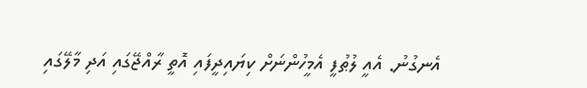އެނގުނު. އެއީ ލުޠުފީ އެމީހުންނަށް ކިޔައިދީފައި އޮތީ ރާއްޖޭގައި އަދި މާލޭގައި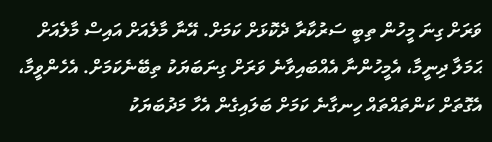ވަރަށް ގިނަ މީހުން ތިބީ ސަރުކާރާ ދެކޮޅަށް ކަމަށް. އޭނާ މާލެއަށް އައިސް މާލެއަށް ޙަމަލާ ދިނީމާ، އެމީހުންނާ އެއްބައިވާނެ ވަރަށް ގިނަބަޔަކު ތިބޭނެކަމަށް. އެހެންވީމާ، އެގޮތަށް ކަންތައްތައް ހިނގާނެ ކަމަށް ބަލައިގެން އެހާ މަދުބަޔަކު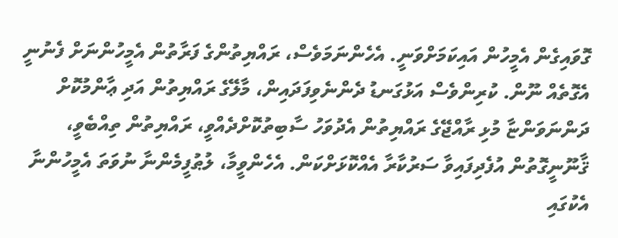ގޮވައިގެން އެމީހުން އައިކަމަށްވަނީ. އެހެންނަމަވެސް، ރައްޔިތުންގެ ފަރާތުން އެމީހުންނަށް ފެނުނީ އެގޮތެއް ނޫން. ކުރިންވެސް އަޅުގަނޑު ދެންނެވިފަދައިން، މާލޭގެ ރައްޔިތުން އަދި ޢާންމުކޮށް ދަންނަވަންޏާ މުޅި ރާއްޖޭގެ ރައްޔިތުން އެދުވަހު ސާބިތުކޮށްދެއްވީ، ރައްޔިތުން ތިއްބެވީ، ޤާނޫނީގޮތުން އުފެދިފައިވާ ސަރުކާރާ އެއްކޮޅަށްކަން. އެހެންވީމާ، ލުޠުފީމެންނާ ނުވަތަ އެމީހުންނާ އެކުގައި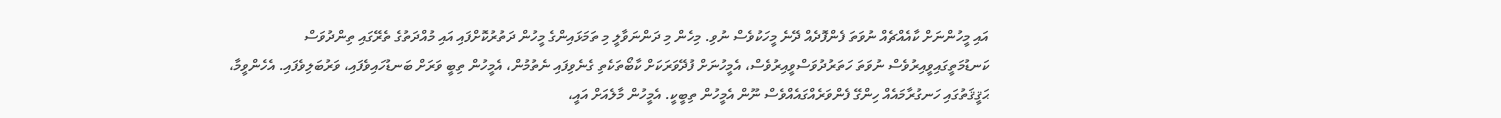އައި މީހުންނަށް ކާއެއްޗެއް ނުވަތަ ފެންފޮދެއް ދޭނެ މީހަކުވެސް ނުވި. މިހެން މި ދަންނަވާލީ މި ތަމަޅައިންގެ މީހުން ދަތުރުކޮށްފައި އައި މުއްދަތުގެ ތެރޭގައި ތިންދުވަސް ކަނޑުމަތީގައިވީއިރުވެސް ނުވަތަ ހަތަރުދުވަސްވީއިރުވެސް، އެމީހުނަށް ފުދޭވަރަކަށް ކާބޯތަކެތި ގެނެވިފައި ނެތުމުން، އެމީހުން ތިބީ ވަރަށް ބަނޑުހައިވެފައި، ވަރުބަލިވެފައި. އެހެންވީމާ، ޙަޤީޤަތުގައި ހަނގުރާމައެއް ހިންގޭ ފެންވަރެއްގައެއްވެސް ނޫން އެމީހުން ތިބީކީ. އެމީހުން މާލެއަށް އައީ،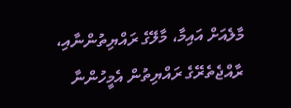މާލެއަށް އައިމާ، މާލޭގެ ރައްޔިތުންނާއި، ރާއްޖެތެރޭގެ ރައްޔިތުން އެމީހުންނާ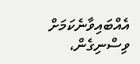އެއްބައިވާނެކަމަށް ވިސްނިގެން،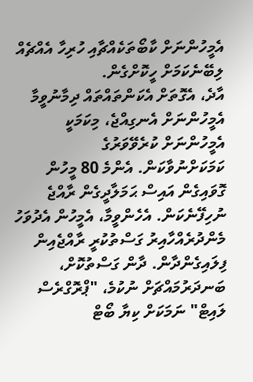އެމީހުންނަށް ކާބޯތަކެއްޗާއި ހުރިހާ އެއްޗެއް ލިބޭނެކަމަށް ހީކޮށްގެން.
އާދެ، އެގޮތަށް އެކަންތައްތައް ދިމާނުވީމާ އެމީހުންނަށް އެނގިއްޖެ، މިކަމަކީ އެމީހުންނަށް ކުރެވޭވަރުގެ ކަމަކަށްނުވާކަން. އެންމެ 80 މީހުން ގޮވައިގެން އައިސް ޙަމަލާދީގެން ރާއްޖެ ނުހިފޭނެކަން. އެހެންވީމާ، އެމީހުން އެދުވަހު މެންދުރެއްހާއިރު ގަސްތުކުރީ ރާއްޖެއިން ފިލައިގެންދާން. ދާން ގަސްތުކޮށް، ބަނދަރުމައްޗަށް ނުކުމެ، "ޕްރޮގްރެސް ލައިޓް" ނަމަކަށް ކިޔާ ބޯޓް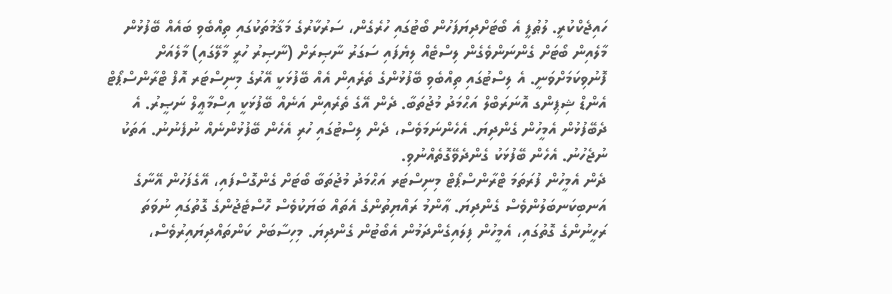ހައިޖެކްކުރީ. ލުޠުފީ އެ ބޯޓަށްދިޔަފަހުން ބޯޓުގައި ހުރެގެން، ސަރުކާރުގެ މަޤާމުތަކުގައި ތިއްބެވި ބައެއް ބޭފުޅުން މާލެއިން ބޯޓަށް ގެންނަންވެގެން ލިސްޓެއް ލިޔެފައި ސަގަރު ނާޞިރަށް (ނާޞިރު ހުރީ މާލޭގައި) މާލެއަށް ފޮނުވިކަމަށްވަނީ. އެ ލިސްޓުގައި ތިއްބެވި ބޭފުޅުންގެ ތެރެއިން އެއް ބޭފުޅަކީ އޭރުގެ މިނިސްޓަރ އޮފް ޓްރާންސްޕޯޓް އެންޑް ޝިޕިންގ އޮނަރަބްލް އަޙްމަދު މުޖުތަބާ. ދެން އޭގެ ތެރެއިން އަނެއް ބޭފުޅަކީ އިސްމާޢީލް ނަޞީރު. އެ ދެބޭފުޅުން އެމީހުން ގެންދިޔަ. އެހެންނަމަވެސް، ދެން ލިސްޓުގައި ހުރި އެހެން ބޭފުޅުންނެއް ނުފެނުނު. އަތަކު ނުޖެހުނު. އެހެން ބޭފުޅަކު ގެންދެވޭގޮތެއްނުވި.
ދެން އެމީހުން ފުރަތަމަ ޓްރާންސްޕޯޓް މިނިސްޓަރ އަޙްމަދު މުޖުތަބާ ބޯޓަށް ގެންގޮސްފައި، އޭގެފަހުން އޭނާގެ އަނބިކަނބަލުންވެސް ގެންދިޔަ. ޢާންމު ރައްޔިތުންގެ އެތައް ބަޔަކުވެސް ހޮސްޓެޖުންގެ ގޮތުގައި ނުވަތަ ރަހީނުންގެ ގޮތުގައި، އެމީހުން ފިލައިގެންދަމުން އެބޯޓުން ގެންދިޔަ. މިހިސާބަށް ކަންތައްދިޔައިރުވެސް،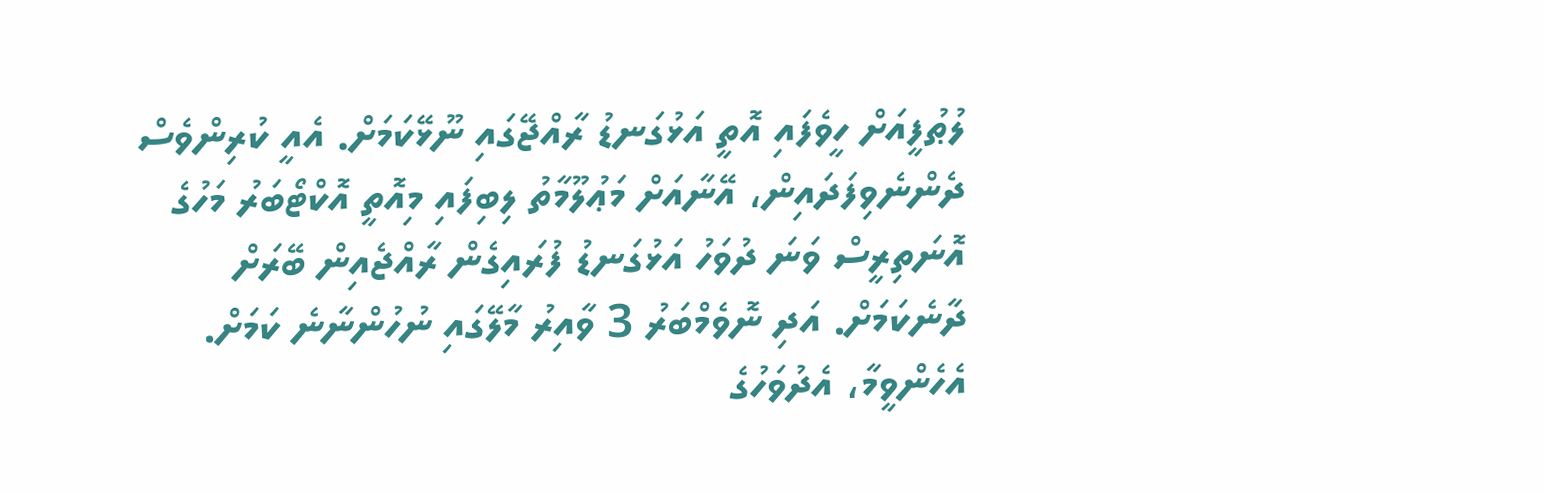ލުޠުފީއަށް ހީވެފައި އޮތީ އަޅުގަނޑު ރާއްޖޭގައި ނޫޅޭކަމަށް. އެއީ ކުރިންވެސް ދެންނެވިފަދައިން، އޭނާއަށް މަޢުލޫމާތު ލިބިފައި މިއޮތީ އޮކްޓޯބަރު މަހުގެ އޮނަތިރީސް ވަނަ ދުވަހު އަޅުގަނޑު ފުރައިގެން ރާއްޖެއިން ބޭރަށް ދާނެކަމަށް. އަދި ނޮވެމްބަރު 3 ވާއިރު މާލޭގައި ނުހުންނާނެ ކަމަށް.
އެހެންވީމާ، އެދުވަހުގެ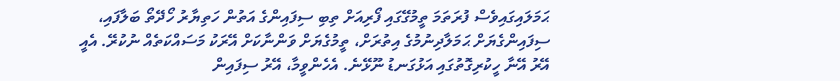ޙަމަލައިގައިވެސް ފުރަތަމަ ތީމުގޭގައި ފޯރިއަށް ތިބި ސިފައިންގެ އަތުން ހަތިޔާރު ހޯދޭތޯ ބަލާފައި، ސިފައިންގެޔަށް ޙަމަލާދިނުމުގެ އިތުރަށް، ތީމުގެޔަށް ވަންނާކަށް އޭރަކު މަސައްކަތެއް ނުކުރޭ. އެއީ އޭރު އޭނާ ހީކުރިގޮތުގައި އަޅުގަނޑު ނޫޅޭނެ. އެހެންވީމާ، އޭރު ސިފައިން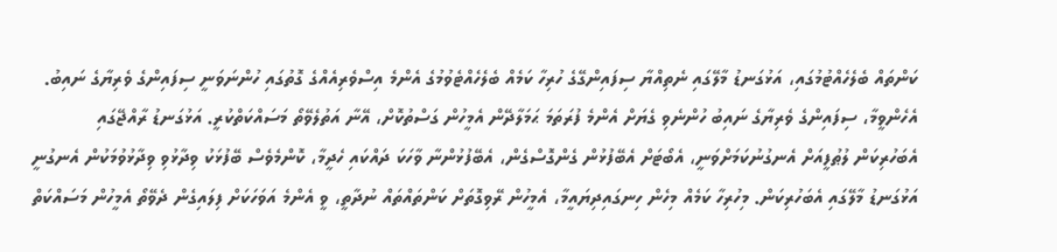ކަންތައް ބެލެހެއްޓުމުގައި، އަޅުގަނޑު މާލޭގައި ނެތިއްޔާ ސިފައިންގޭގެ ހުރިހާ ކަމެއް ބެލެހެއްޓެވުމުގެ އެންމެ އިސްވެރިއެއްގެ ގޮތުގައި ހުންނަވަނީ ސިފައިންގެ ވެރިޔާގެ ނައިބު. އެހެންވީމާ، ސިފައިންގެ ވެރިޔާގެ ނައިބު ހުންނެވި ގެޔަށް އެންމެ ފުރަތަމަ ޙަމަލާދޭން އެމީހުން ގަސްތުކޮށް، އޭނާ އަތުލެވޭތޯ މަސައްކަތްކުރީ. އަޅުގަނޑު ރާއްޖޭގައި އެބަހުރިކަން ލުޠުފީއަށް އެނގުނުކަމަށްވަނީ، އެބޯޓަށް އެބޭފުޅުން ގެންގޮސްގެން، އެބޭފުޅުންނާ ވާހަކަ ދައްކައި ހެދީމާ، ކޮންމެވެސް ބޭފުޅަކު ވިދާޅުވި ވިދާޅުވުމަކުން އެނގުނީ އަޅުގަނޑު މާލޭގައި އެބަހުރިކަން. މިހުރިހާ ކަމެއް މިހެން ހިނގައިދިޔައީމާ، އެމީހުން ރޭވިގޮތަށް ކަންތައްތައް ނުދާތީ، ވީ އެންމެ އަވަހަކަށް ފިލައިގެން ދެވޭތޯ އެމީހުން މަސައްކަތް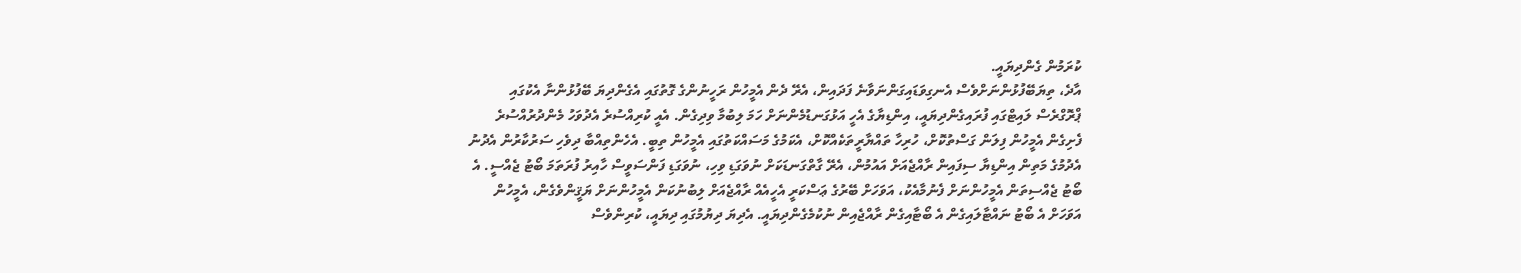ކުރަމުން ގެންދިޔައީ.
އާދެ، ތިޔަބޭފުޅުންނަށްވެސް އެނގިވަޑައިގަންނަވާނެ ފަދައިން، އެރޭ ދެން އެމީހުން ރަހީނުންގެ ގޮތުގައި އެގެންދިޔަ ބޭފުޅުންނާ އެކުގައި ޕްރޮގްރެސް ލައިޓްގައި ފުރައިގެންދިޔައީ، އިންޑިޔާގެ އެހީ އަޅުގަނޑުމެންނަށް ހަމަ ލިބުމާ ވިދިގެން. އެއީ ކުރިއްސުރެ އެދުވަހު މެންދުރުއްސުރެ ފެށިގެން އެމީހުން ފިލަން ގަސްތުކޮށް، ހުރިހާ ތައްޔާރީތަކެއްކޮށް، އެކަމުގެ މަސައްކަތުގައި އެމީހުން ތިބީ. އެހެންތިއްބާ ދިވެހި ސަރުކާރުން އެދުނު އެދުމުގެ މަތިން އިންޑިޔާ ސިފައިން ރާއްޖެއަށް އައުމުން، އެރޭ ގާތްގަނޑަކަށް ނުވަގަޑި ވިހި، ނުވަގަޑި ފަންސަވީސް ހާއިރު ފުރަތަމަ ބޯޓު ޖެއްސީ. އެ ބޯޓު ޖެއްސިތަން އެމީހުންނަށް ފެނުމާއެކު، އަވަހަށް ބޭރުގެ ޢަސްކަރީ އެހީއެއް ރާއްޖެއަށް ލިބުނުކަން އެމީހުންނަށް ޔަޤީންވެގެން، އެމީހުން އަވަހަށް އެ ބޯޓު ނައްޓާލައިގެން އެ ބޯޓާއިގެން ރާއްޖެއިން ނުކުމެގެންދިޔައީ. އެދިޔަ ދިޔުމުގައި ދިޔައީ، ކުރިންވެސް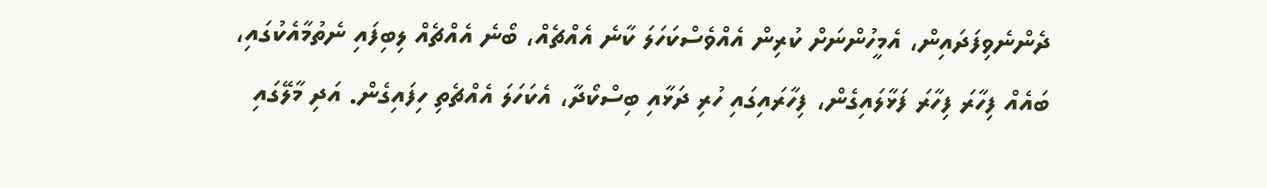ދެންނެވިފަދައިން، އެމީހުންނަށް ކުރިން އެއްވެސްކަހަލަ ކާނެ އެއްޗެއް، ބޯނެ އެއްޗެއް ލިބިފައި ނެތުމާއެކުގައި، ބައެއް ފިހާރަ ފިހާރަ ފަޅާލައިގެން، ފިހާރައިގައި ހުރި ދަޅާއި ބިސްކޯދާ، އެކަހަލަ އެއްޗެތި ހިފައިގެން. އަދި މާލޭގައި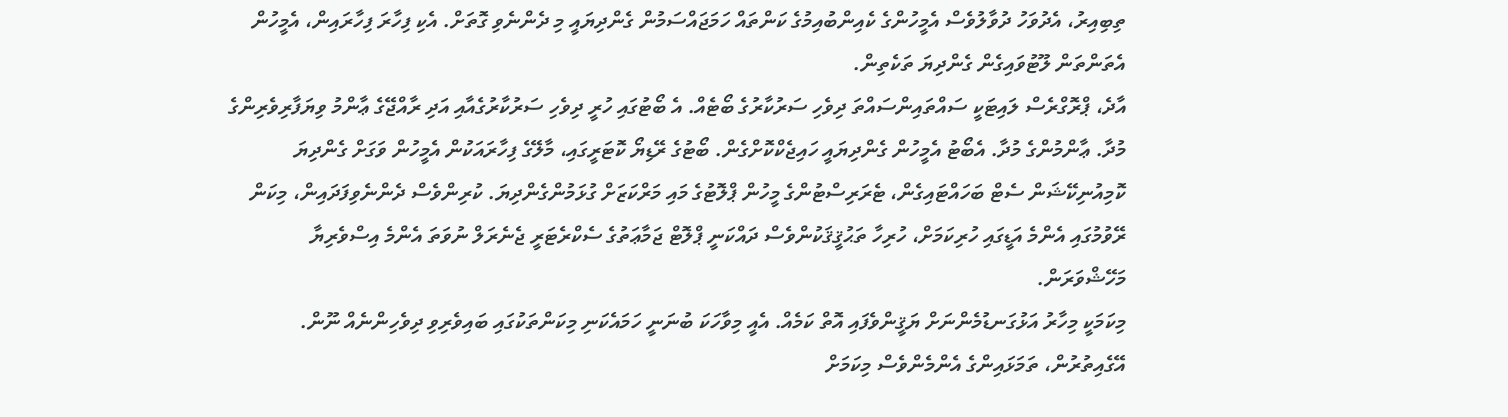ތިބިއިރު، އެދުވަހު ދުވާލުވެސް އެމީހުންގެ ކެއިންބުއިމުގެ ކަންތައް ހަމަޖައްސަމުން ގެންދިޔައީ މި ދެންނެވި ގޮތަށް. އެކި ފިހާރަ ފިހާރައިން، އެމީހުން އެތަންތަން ލޫޓުވައިގެން ގެންދިޔަ ތަކެތިން.
އާދެ، ޕްރޮގްރެސް ލައިޓަކީ ސައްތައިންސައްތަ ދިވެހި ސަރުކާރުގެ ބޯޓެއް. އެ ބޯޓުގައި ހުރީ ދިވެހި ސަރުކާރުގެއާއި އަދި ރާއްޖޭގެ ޢާންމު ވިޔަފާރިވެރިންގެ މުދާ. ޢާންމުންގެ މުދާ. އެބޯޓު އެމީހުން ގެންދިޔައީ ހައިޖެކްކޮށްގެން. ބޯޓުގެ ރޭޑިޔޯ ކޮޓަރީގައި، މާލޭގެ ފިހާރައަކުން އެމީހުން ވަގަށް ގެންދިޔަ ކޮމިއުނިކޭޝަން ސެޓް ބަހައްޓައިގެން، ޓެރަރިސްޓުންގެ މީހުން ޕްލޮޓުގެ މައި މަރްކަޒަށް ގުޅަމުންގެންދިޔަ. ކުރިންވެސް ދެންނެވިފަދައިން، މިކަން ރޭވުމުގައި އެންމެ އަޑީގައި ހުރިކަމަށް، ހުރިހާ ތަޙުޤީޤަކުންވެސް ދައްކަނީ ޕްލޮޓް ޖަމާޢަތުގެ ސެކްރެޓަރީ ޖެނެރަލް ނުވަތަ އެންމެ އިސްވެރިޔާ މަހޭޝްވަރަން.
މިކަމަކީ މިހާރު އަޅުގަނޑުމެންނަށް ޔަޤީންވެފައި އޮތް ކަމެއް. އެއީ މިވާހަކަ ބުނަނީ ހަމައެކަނި މިކަންތަކުގައި ބައިވެރިވި ދިވެހިންނެއް ނޫން. އޭގެއިތުރުން، ތަމަޅައިންގެ އެންމެންވެސް މިކަމަށް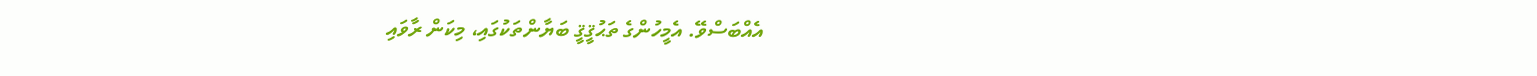އެއްބަސްވޭ. އެމީހުންގެ ތަޙުޤީޤީ ބަޔާންތަކުގައި، މިކަން ރާވައި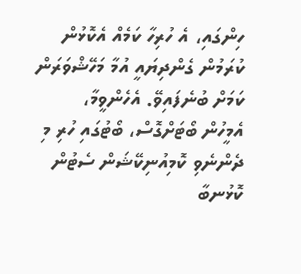ހިންގައި، އެ ހުރިހާ ކަމެއް އެކޮޅުން ކުރަމުން ގެންދިޔައީ އުމާ މަހޭޝްވަރަން ކަމަށް ބުނެފައިވޭ. އެހެންވީމާ، އެމީހުން ބޯޓަށްގޮސް، ބޯޓުގައި ހުރި މި ދެންނެވި ކޮމިއުނިކޭޝަން ސެޓުން ކޮޅުނބާ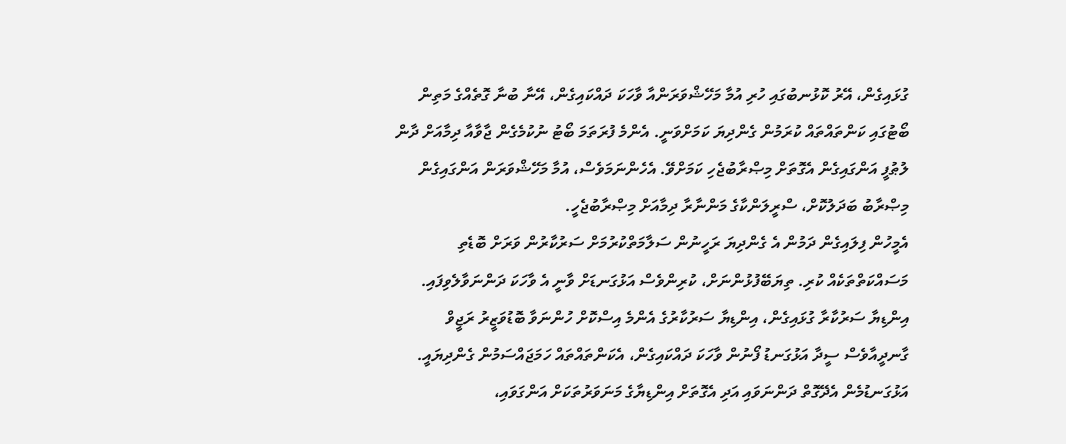ގުޅައިގެން، އޭރު ކޮޅުނބުގައި ހުރި އުމާ މަހޭޝްވަރަންއާ ވާހަކަ ދައްކައިގެން، އޭނާ ބުނާ ގޮތެއްގެ މަތިން ބޯޓުގައި ކަންތައްތައް ކުރަމުން ގެންދިޔަ ކަމަށްވަނީ. އެންމެ ފުރަތަމަ ބޯޓު ނުކުމެގެން ޖާވާއާ ދިމާއަށް ދާން ލުޠުފީ އަންގައިގެން އެގޮތަށް މިޞްރާބުޖެހި ކަމަށްވޭ. އެހެންނަމަވެސް، އުމާ މަހޭޝްވަރަން އަންގައިގެން މިޞްރާބު ބަދަލުކޮށް، ސްރީލަންކާގެ މަންނާރާ ދިމާއަށް މިޞްރާބުޖެހީ.
އެމީހުން ފިލައިގެން ދަމުން އެ ގެންދިޔަ ރަހީނުން ސަލާމަތްކުރުމަށް ސަރުކާރުން ވަރަށް ބޮޑެތި މަސައްކަތްތަކެއް ކުރި. ތިޔަބޭފުޅުންނަށް، ކުރިންވެސް އަޅުގަނޑަށް ވާނީ އެ ވާހަކަ ދަންނަވާލެވިފައި. އިންޑިޔާ ސަރުކާރާ ގުޅައިގެން، އިންޑިޔާ ސަރުކާރުގެ އެންމެ އިސްކޮށް ހުންނަވާ ބޮޑުވަޒީރު ރަޖީވް ގާނދީއާވެސް ސީދާ އަޅުގަނޑު ފޯނުން ވާހަކަ ދައްކައިގެން، އެކަންތައްތައް ހަމަޖައްސަމުން ގެންދިޔައީ. އަޅުގަނޑުމެން އެދޭގޮތް ދަންނަވައި އަދި އެގޮތަށް އިންޑިޔާގެ މަނަވަރުތަކަށް އަންގަވައި،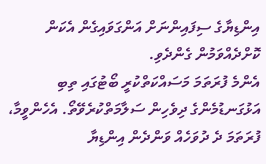އިންޑިޔާގެ ސިފައިންނަށް އަންގަވައިގެން އެކަން ކޮށްދެއްވަމުން ގެންދެވި.
އެންމެ ފުރަތަމަ މަސައްކަތްކުރީ ބޯޓުގައި ތިބި އަޅުގަނޑުމެންގެ ދިވެހިން ސަލާމަތްކުރެވޭތޯ. އެހެންވީމާ، ފުރަތަމަ ދެ ދުވަހެއް ވަންދެން އިންޑިޔާ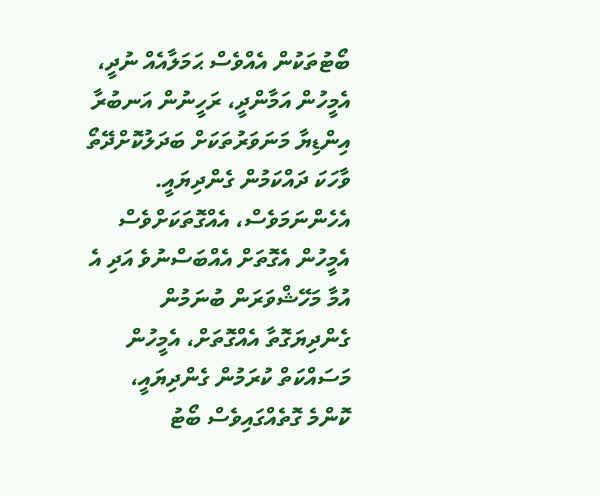ބޯޓުތަކުން އެއްވެސް ޙަމަލާއެއް ނުދީ، އެމީހުން އަމާންދީ، ރަހީނުން އަނބުރާ އިންޑިޔާ މަނަވަރުތަކަށް ބަދަލުކޮށްދޭތޯ ވާހަކަ ދައްކަމުން ގެންދިޔައީ. އެހެންނަމަވެސް، އެއްގޮތަކަށްވެސް އެމީހުން އެގޮތަށް އެއްބަސްނުވެ އަދި އެ އުމާ މަހޭޝްވަރަން ބުނަމުން ގެންދިޔަގޮތާ އެއްގޮތަށް، އެމީހުން މަސައްކަތް ކުރަމުން ގެންދިޔައީ، ކޮންމެ ގޮތެއްގައިވެސް ބޯޓު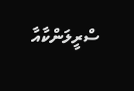ސްރީލަންކާއާ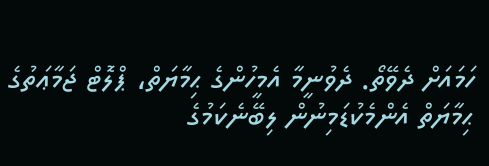ހަމައަށް ދެވޭތޯ. ދެވުނީމާ އެމީހުންގެ ޙިމާޔަތް، ޕްލޮޓް ޖަމާޢަތުގެ ޙިމާޔަތް އެންމެކުޑަމިނުން ލިބޭނެކަމުގެ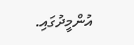އުންމީދުގައި.